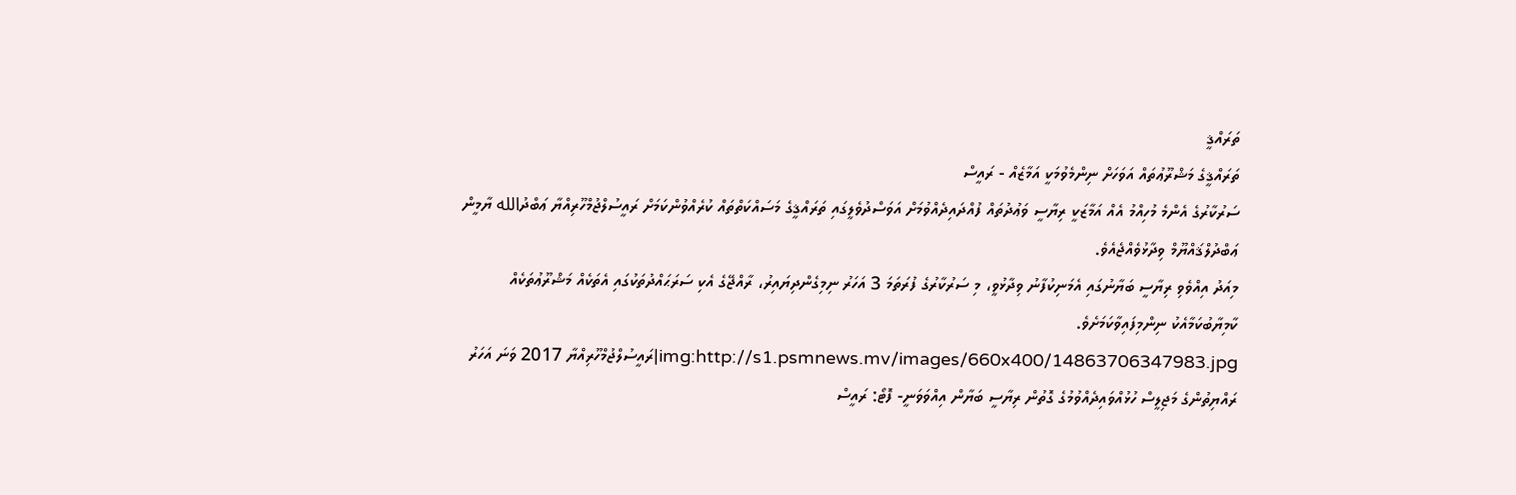ތަރައްޤީ
ތަރައްޤީގެ މަޝްރޫޢުތައް އަވަހަށް ނިންމެވުމަކީ އަމާޒެއް - ރައީސް
ސަރުކާރުގެ އެންމެ މުހިއްމު އެއް އަމާޒަކީ ރިޔާސީ ވަޢުދުތައް ފުއްދައިދެއްވުމަށް އަވަސްދުވެލީގައި ތަރައްޤީގެ މަސައްކަތްތައް ކުރެއްވުންކަމަށް ރައީސުލްޖުމްހޫރިއްޔާ ޢަބްދުالله ޔާމީން ޢަބްދުލްޤައްޔޫމް ވިދާޅުވެއްޖެއެވެ.
މިއަދު އިއްވެވި ރިޔާސީ ބަޔާނުގައި އެމަނިކުފާނު ވިދާޅުވީ، މި ސަރުކާރުގެ ފުރަތަމަ 3 އަހަރު ނިމިގެންދިޔައިރު، ރާއްޖޭގެ އެކި ސަރަޙައްދުތަކުގައި އެތަކެއް މަޝްރޫޢުތަކެއް ކާމިޔާބުކަމާއެކު ނިންމިފައިވާކަމަށެވެ.
img:http://s1.psmnews.mv/images/660x400/14863706347983.jpg|ރައީސުލްޖުމްހޫރިއްޔާ 2017 ވަނަ އަހަރު ރައްޔިތުންގެ މަޖިލީސް ހުޅުއްވައިދެއްވުމުގެ ގޮތުން ރިޔާސީ ބަޔާން އިއްވަވަނީ- ފޮޓޯ: ރައީސް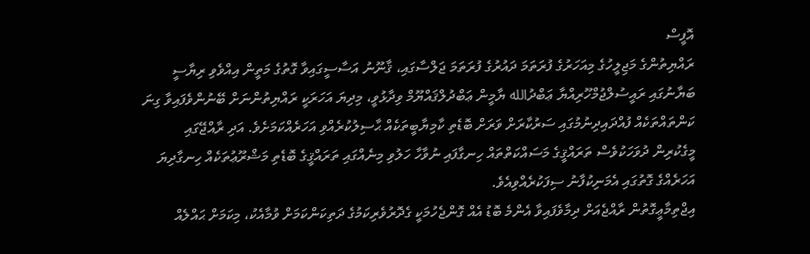އޮފީސް
ރައްޔިތުންގެ މަޖިލީހުގެ މިއަހަރުގެ ފުރަތަމަ ދައުރުގެ ފުރަތަމަ ޖަލްސާގައި، ޤާނޫނު އަސާސީގައިވާ ގޮތުގެ މަތީން އިއްވެވި ރިޔާސީ ބަޔާނުގައި ރައީސުލްޖުމްހޫރިއްޔާ ޢަބްދުالله ޔާމީން ޢަބްދުލްޤައްޔޫމް ވިދާޅުވީ، މިދިޔަ އަހަރަކީ ރައްޔިތުންނަށް ބޭނުންވެފައިވާ ގިނަ ކަންތައްތަކެއް ފުއްދައިދިނުމުގައި ސަރުކާރަށް ވަރަށް ބޮޑެތި ކާމިޔާބީތަކެއް ޙާސިލުކުރެއްވި އަހަރެއްކަމަށެވެ. އަދި ރާއްޖޭގައި މީގެކުރިން ދުވަހަކުވެސް ތަރައްޤީގެ މަސައްކަތްތައް ހިނގާފައި ނުވާހާ ހަލުވި މިނެއްގައި ތަރައްޤީގެ ބޮޑެތި މަޝްރޫޢުތަކެއް ހިނގާދިޔަ އަހަރެއްގެ ގޮތުގައި އެމަނިކުފާނު ސިފަކުރެއްވިއެވެ.
އިޖްތިމާޢީގޮތުން ރާއްޖެއަށް ދިމާވެފައިވާ އެންމެ ބޮޑު އެއް ގޮންޖެހުމަކީ ގެދޮރުވެރިކަމުގެ ދަތިކަންކަމަށް ވުމާއެކު، މިކަމަށް ޙައްލެއް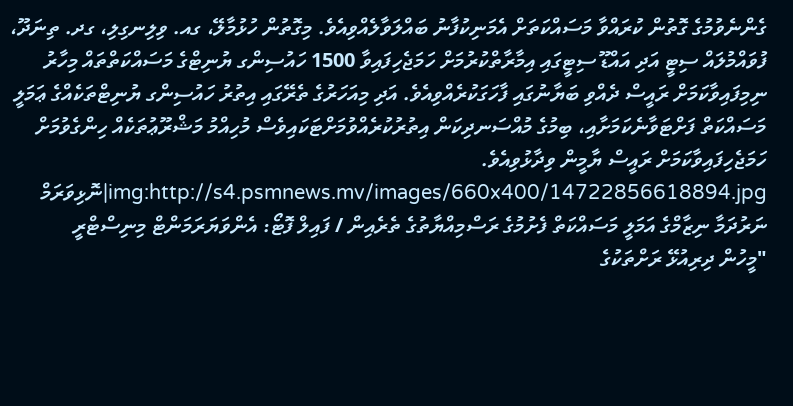ގެންނެވުމުގެ ގޮތުން ކުރައްވާ މަސައްކަތަށް އެމަނިކުފާނު ބައްލަވާލެއްވިއެވެ. މިގޮތުން ހުޅުމާލޭ، ގއ. ވިލިނގިލި، ގދ. ތިނަދޫ، ފުވައްމުލައް ސިޓީ އަދި އައްޑޫ ސިޓީގައި އިމާރާތްކުރުމަށް ހަމަޖެހިފައިވާ 1500 ހައުސިންގ ޔުނިޓްގެ މަސައްކަތްތައް މިހާރު ނިމިފައިވާކަމަށް ރައީސް ދެއްވި ބަޔާނުގައި ފާހަގަކުރެއްވިއެވެ. އަދި މިއަހަރުގެ ތެރޭގައި އިތުރު ހައުސިންގ ޔުނިޓްތަކެއްގެ ޢަމަލީ މަސައްކަތް ފަށްޓަވާނެކަމަށާއި، ބިމުގެ މުއްސަނދިކަން އިތުރުކުރެއްވުމަށްޓަކައިވެސް މުހިއްމު މަޝްރޫޢުތަކެއް ހިންގެވުމަށް ހަމަޖެހިފައިވާކަމަށް ރައީސް ޔާމީން ވިދާޅުވިއެވެ.
img:http://s4.psmnews.mv/images/660x400/14722856618894.jpg|ނޮޅިވަރަމް ނަރުދަމާ ނިޒާމްގެ އަމަލީ މަސައްކަތް ފެށުމުގެ ރަސްމިއްޔާތުގެ ތެރެއިން / ފައިލް ފޮޓޯ: އެންވަޔަރަމަންޓް މިނިސްޓްރީ
"މީހުން ދިރިއުޅޭ ރަށްތަކުގެ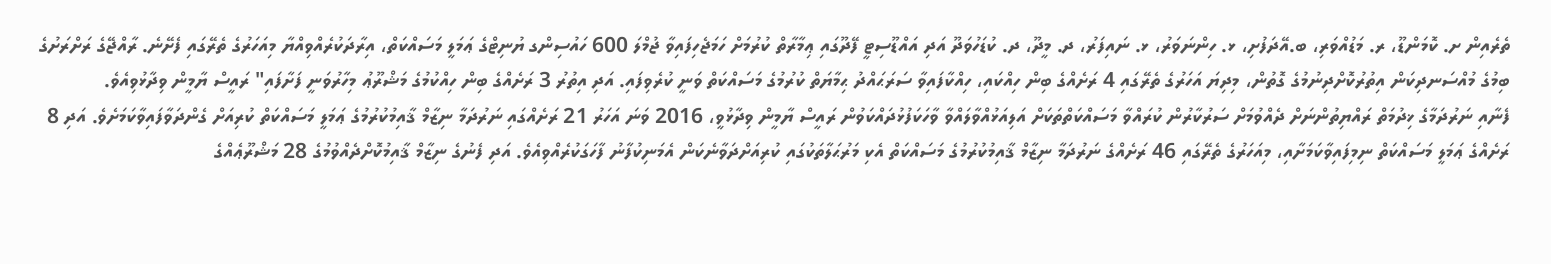ތެރެއިން ށ. ކޮމަންޑޫ، ރ. މަޑުއްވަރި، ބ.އޭދަފުށި، ޅ. ހިންނަވަރު، ޅ. ނައިފަރު، ދ. މީދޫ، ދ. ކުޑަހުވަދޫ އަދި އައްޑޫސިޓީ ފޭދޫގައި ޢިމާރާތް ކުރުމަށް ހަމަޖެހިފައިވާ ޖުމްލަ 600 ހައުސިންގ ޔުނިޓްގެ ޢަމަލީ މަސައްކަތް، އިރާދަކުރެއްވިއްޔާ މިއަހަރުގެ ތެރޭގައި ފެށޭނެ. ރާއްޖޭގެ ރަށްރަށުގެ ބިމުގެ މުއްސަނދިކަން އިތުރުކޮށްދިނުމުގެ ގޮތުން، މިދިޔަ އަހަރުގެ ތެރޭގައި 4 ރަށެއްގެ ބިން ހިއްކައި، ހިއްކާފައިވާ ސަރަޙައްދު ޙިމާޔަތް ކުރުމުގެ މަސައްކަތް ވަނީ ކުރެވިފައި. އަދި އިތުރު 3 ރަށެއްގެ ބިން ހިއްކުމުގެ މަޝްރޫޢު މިހާރުވަނީ ފަށާފައި" ރައީސް ޔާމީން ވިދާޅުވިއެވެ.
ފެނާއި ނަރުދަމާގެ ޚިދުމަތް ރައްޔިތުންނަށް ދެއްވުމަށް ސަރުކާރުން ކުރައްވާ މަސައްކަތްތަކަށް އަލިއަޅުއްވާލައްވާ ވާހަކަފުޅުދައްކަވުން ރައީސް ޔާމީން ވިދާޅުވީ، 2016 ވަނަ އަހަރު 21 ރަށެއްގައި ނަރުދަމާ ނިޒާމް ޤާއިމުކުރުމުގެ ޢަމަލީ މަސައްކަތް ކުރިއަށް ގެންދަވާފައިވާކަމަށެވެ. އަދި 8 ރަށެއްގެ ޢަމަލީ މަސައްކަތް ނިމިފައިވާކަމަށާއި، މިއަހަރުގެ ތެރޭގައި 46 ރަށެއްގެ ނަރުދަމާ ނިޒާމް ޤާއިމުކުރުމުގެ މަސައްކަތް އެކި މަރުޙަލާތަކުގައި ކުރިއަށްދަވާނެކަން އެމަނިކުފާނު ފާހަގަކުރެއްވިއެވެ. އަދި ފެނުގެ ނިޒާމް ޤާއިމުކޮށްދެއްވުމުގެ 28 މަޝްރޫޢެއްގެ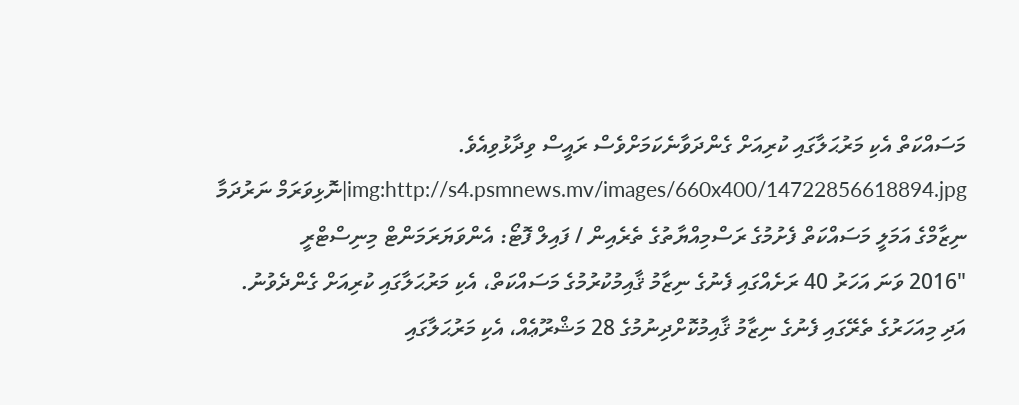މަސައްކަތް އެކި މަރުޙަލާގައި ކުރިއަށް ގެންދަވާނެކަމަށްވެސް ރައީސް ވިދާޅުވިއެވެ.
img:http://s4.psmnews.mv/images/660x400/14722856618894.jpg|ނޮޅިވަރަމް ނަރުދަމާ ނިޒާމްގެ އަމަލީ މަސައްކަތް ފެށުމުގެ ރަސްމިއްޔާތުގެ ތެރެއިން / ފައިލް ފޮޓޯ: އެންވަޔަރަމަންޓް މިނިސްޓްރީ
"2016 ވަނަ އަހަރު 40 ރަށެއްގައި ފެނުގެ ނިޒާމު ޤާއިމުކުރުމުގެ މަސައްކަތް، އެކި މަރުޙަލާގައި ކުރިއަށް ގެންދެވުނު. އަދި މިއަހަރުގެ ތެރޭގައި ފެނުގެ ނިޒާމު ޤާއިމުކޮށްދިނުމުގެ 28 މަޝްރޫޢެއް، އެކި މަރުޙަލާގައި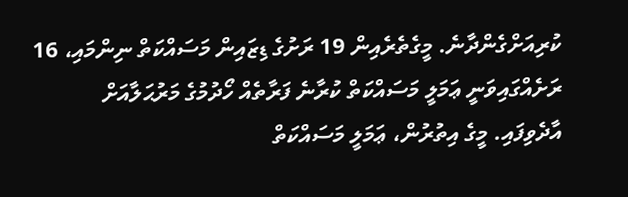ކުރިއަށްގެންދާނެ. މީގެތެރެއިން 19 ރަށުގެ ޑިޒައިން މަސައްކަތް ނިންމައި، 16 ރަށެއްގައިވަނީ ޢަމަލީ މަސައްކަތް ކުރާނެ ފަރާތެއް ހޯދުމުގެ މަރުޙަލާއަށް އާދެވިފައި. މީގެ އިތުރުން، ޢަމަލީ މަސައްކަތް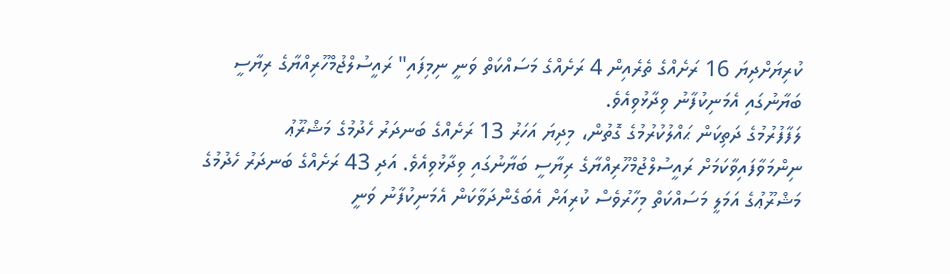ކުރިޔަށްދިޔަ 16 ރަށެއްގެ ތެރެއިން 4 ރަށެއްގެ މަސައްކަތް ވަނީ ނިމިފައި" ރައީސުލްޖުމްހޫރިއްޔާގެ ރިޔާސީ ބަޔާނުގައި އެމަނިކުފާނު ވިދާޅުވިއެވެ.
ލަފާފުރުމުގެ ދަތިކަން ޙައްލުކުރުމުގެ ގޮތުން، މިދިޔަ އަހަރު 13 ރަށެއްގެ ބަނދަރު ހެދުމުގެ މަޝްރޫޢު ނިންމަވާފައިވާކަމަށް ރައީސުލްޖުމްހޫރިއްޔާގެ ރިޔާސީ ބަޔާނުގައި ވިދާޅުވިއެވެ. އަދި 43 ރަށެއްގެ ބަނދަރު ހެދުމުގެ މަޝްރޫޢުގެ އަމަލީ މަސައްކަތް މިހާރުވެސް ކުރިއަށް އެބަގެންދަވާކަން އެމަނިކުފާނު ވަނީ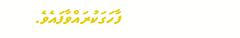ފާހަގަކުރައްވާފައެވެ.